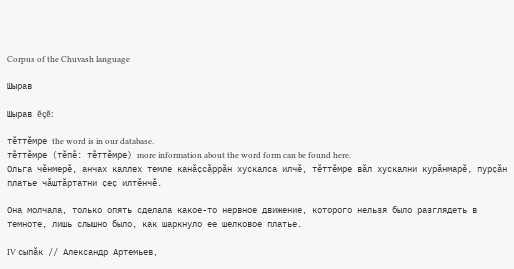Corpus of the Chuvash language

Шырав

Шырав ĕçĕ:

тӗттӗмре the word is in our database.
тӗттӗмре (тĕпĕ: тӗттӗмре) more information about the word form can be found here.
Ольга чӗнмерӗ, анчах каллех темле канӑҫсӑррӑн хускалса илчӗ, тӗттӗмре вӑл хускални курӑнмарӗ, пурҫӑн платье чӑштӑртатни ҫеҫ илтӗнчӗ.

Она молчала, только опять сделала какое-то нервное движение, которого нельзя было разглядеть в темноте, лишь слышно было, как шаркнуло ее шелковое платье.

IV сыпӑк // Александр Артемьев,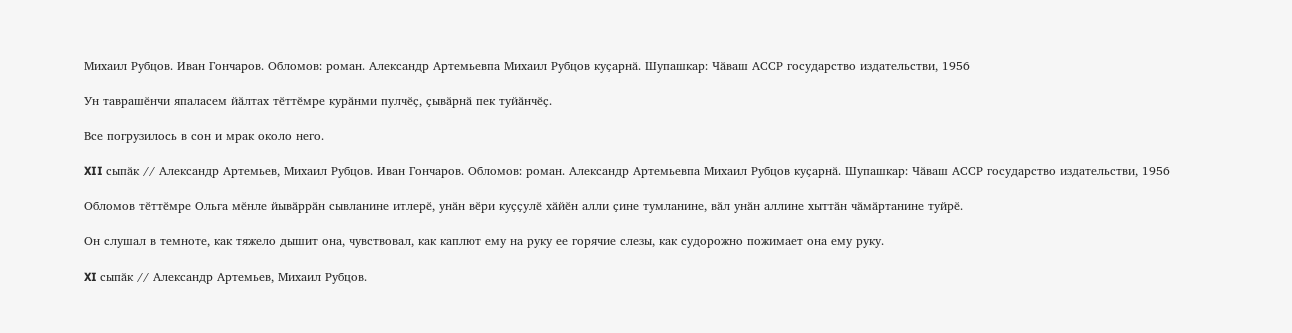Михаил Рубцов. Иван Гончаров. Обломов: роман. Александр Артемьевпа Михаил Рубцов куҫарнӑ. Шупашкар: Чӑваш АССР государство издательстви, 1956

Ун таврашӗнчи япаласем йӑлтах тӗттӗмре курӑнми пулчӗҫ, ҫывӑрнӑ пек туйӑнчӗҫ.

Все погрузилось в сон и мрак около него.

XII сыпӑк // Александр Артемьев, Михаил Рубцов. Иван Гончаров. Обломов: роман. Александр Артемьевпа Михаил Рубцов куҫарнӑ. Шупашкар: Чӑваш АССР государство издательстви, 1956

Обломов тӗттӗмре Ольга мӗнле йывӑррӑн сывланине итлерӗ, унӑн вӗри куҫҫулӗ хӑйӗн алли ҫине тумланине, вӑл унӑн аллине хыттӑн чӑмӑртанине туйрӗ.

Он слушал в темноте, как тяжело дышит она, чувствовал, как каплют ему на руку ее горячие слезы, как судорожно пожимает она ему руку.

XI сыпӑк // Александр Артемьев, Михаил Рубцов.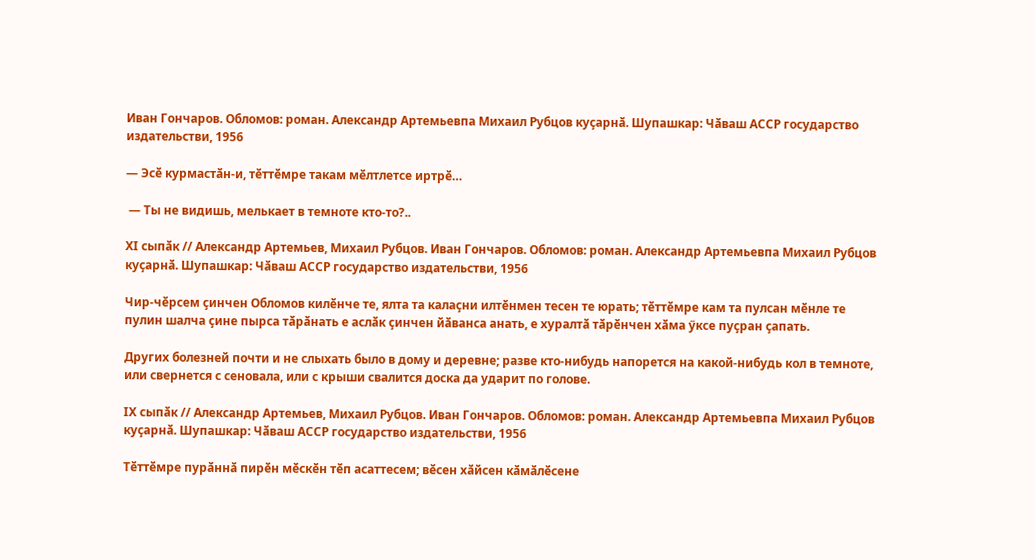Иван Гончаров. Обломов: роман. Александр Артемьевпа Михаил Рубцов куҫарнӑ. Шупашкар: Чӑваш АССР государство издательстви, 1956

— Эсӗ курмастӑн-и, тӗттӗмре такам мӗлтлетсе иртрӗ…

 — Ты не видишь, мелькает в темноте кто-то?..

XI сыпӑк // Александр Артемьев, Михаил Рубцов. Иван Гончаров. Обломов: роман. Александр Артемьевпа Михаил Рубцов куҫарнӑ. Шупашкар: Чӑваш АССР государство издательстви, 1956

Чир-чӗрсем ҫинчен Обломов килӗнче те, ялта та калаҫни илтӗнмен тесен те юрать; тӗттӗмре кам та пулсан мӗнле те пулин шалча ҫине пырса тӑрӑнать е аслӑк ҫинчен йӑванса анать, е хуралтӑ тӑрӗнчен хӑма ӳксе пуҫран ҫапать.

Других болезней почти и не слыхать было в дому и деревне; разве кто-нибудь напорется на какой-нибудь кол в темноте, или свернется с сеновала, или с крыши свалится доска да ударит по голове.

IX сыпӑк // Александр Артемьев, Михаил Рубцов. Иван Гончаров. Обломов: роман. Александр Артемьевпа Михаил Рубцов куҫарнӑ. Шупашкар: Чӑваш АССР государство издательстви, 1956

Тӗттӗмре пурӑннӑ пирӗн мӗскӗн тӗп асаттесем; вӗсен хӑйсен кӑмӑлӗсене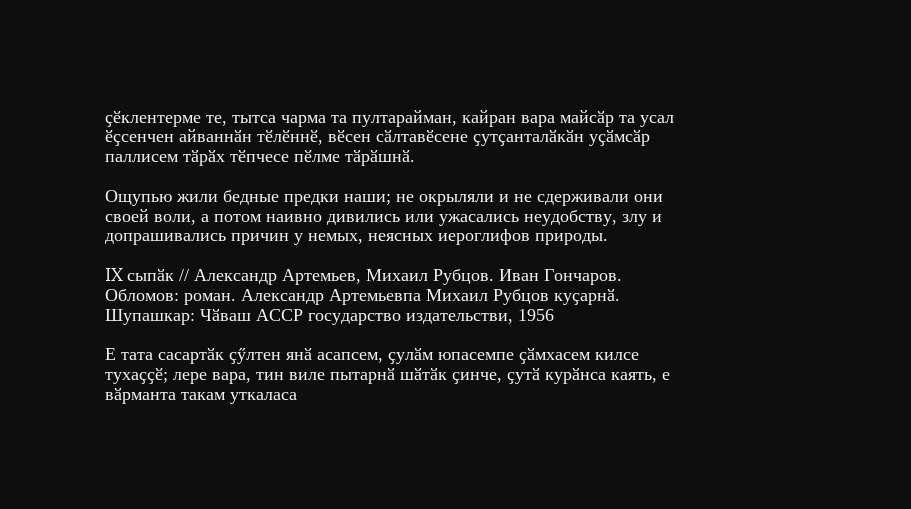ҫӗклентерме те, тытса чарма та пултарайман, кайран вара майсӑр та усал ӗҫсенчен айваннӑн тӗлӗннӗ, вӗсен сӑлтавӗсене ҫутҫанталӑкӑн уҫӑмсӑр паллисем тӑрӑх тӗпчесе пӗлме тӑрӑшнӑ.

Ощупью жили бедные предки наши; не окрыляли и не сдерживали они своей воли, а потом наивно дивились или ужасались неудобству, злу и допрашивались причин у немых, неясных иероглифов природы.

IX сыпӑк // Александр Артемьев, Михаил Рубцов. Иван Гончаров. Обломов: роман. Александр Артемьевпа Михаил Рубцов куҫарнӑ. Шупашкар: Чӑваш АССР государство издательстви, 1956

Е тата сасартӑк ҫӳлтен янӑ асапсем, ҫулӑм юпасемпе ҫӑмхасем килсе тухаҫҫӗ; лере вара, тин виле пытарнӑ шӑтӑк ҫинче, ҫутӑ курӑнса каять, е вӑрманта такам уткаласа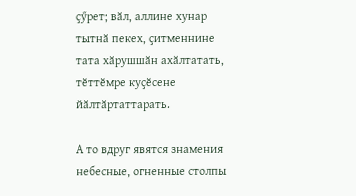ҫӳрет; вӑл, аллине хунар тытнӑ пекех, ҫитменнине тата хӑрушшӑн ахӑлтатать, тӗттӗмре куҫӗсене йӑлтӑртаттарать.

А то вдруг явятся знамения небесные, огненные столпы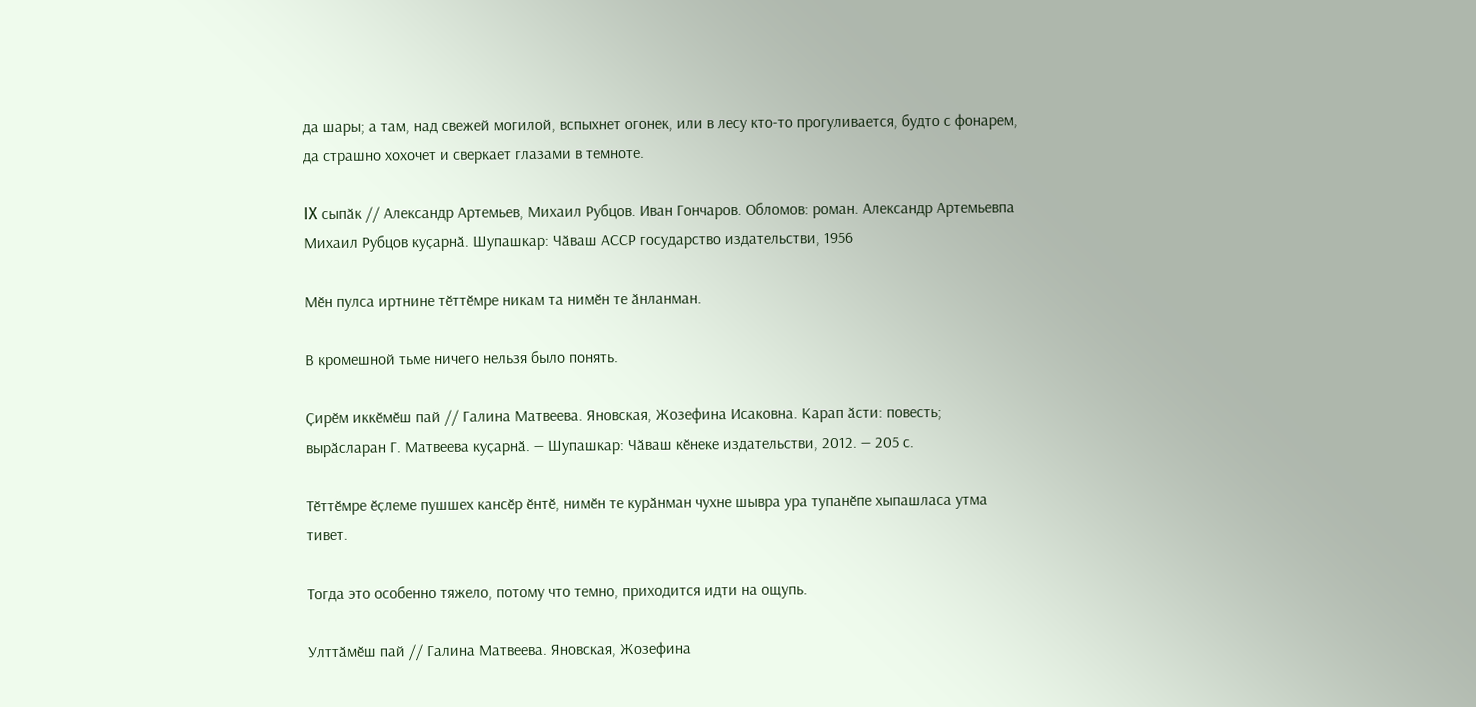да шары; а там, над свежей могилой, вспыхнет огонек, или в лесу кто-то прогуливается, будто с фонарем, да страшно хохочет и сверкает глазами в темноте.

IX сыпӑк // Александр Артемьев, Михаил Рубцов. Иван Гончаров. Обломов: роман. Александр Артемьевпа Михаил Рубцов куҫарнӑ. Шупашкар: Чӑваш АССР государство издательстви, 1956

Мӗн пулса иртнине тӗттӗмре никам та нимӗн те ӑнланман.

В кромешной тьме ничего нельзя было понять.

Ҫирӗм иккӗмӗш пай // Галина Матвеева. Яновская, Жозефина Исаковна. Карап ӑсти: повесть; вырӑсларан Г. Матвеева куҫарнӑ. — Шупашкар: Чӑваш кӗнеке издательстви, 2012. — 205 с.

Тӗттӗмре ӗҫлеме пушшех кансӗр ӗнтӗ, нимӗн те курӑнман чухне шывра ура тупанӗпе хыпашласа утма тивет.

Тогда это особенно тяжело, потому что темно, приходится идти на ощупь.

Улттӑмӗш пай // Галина Матвеева. Яновская, Жозефина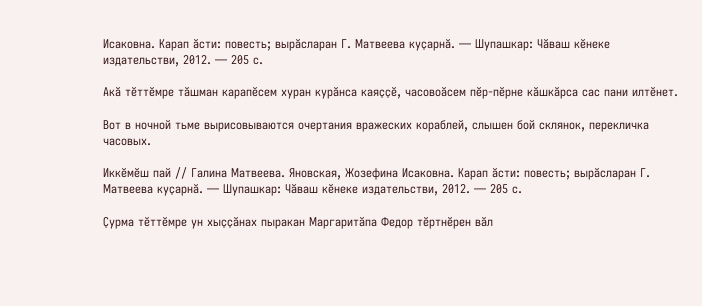Исаковна. Карап ӑсти: повесть; вырӑсларан Г. Матвеева куҫарнӑ. — Шупашкар: Чӑваш кӗнеке издательстви, 2012. — 205 с.

Акӑ тӗттӗмре тӑшман карапӗсем хуран курӑнса каяҫҫӗ, часовоӑсем пӗр-пӗрне кӑшкӑрса сас пани илтӗнет.

Вот в ночной тьме вырисовываются очертания вражеских кораблей, слышен бой склянок, перекличка часовых.

Иккӗмӗш пай // Галина Матвеева. Яновская, Жозефина Исаковна. Карап ӑсти: повесть; вырӑсларан Г. Матвеева куҫарнӑ. — Шупашкар: Чӑваш кӗнеке издательстви, 2012. — 205 с.

Ҫурма тӗттӗмре ун хыҫҫӑнах пыракан Маргаритӑпа Федор тӗртнӗрен вӑл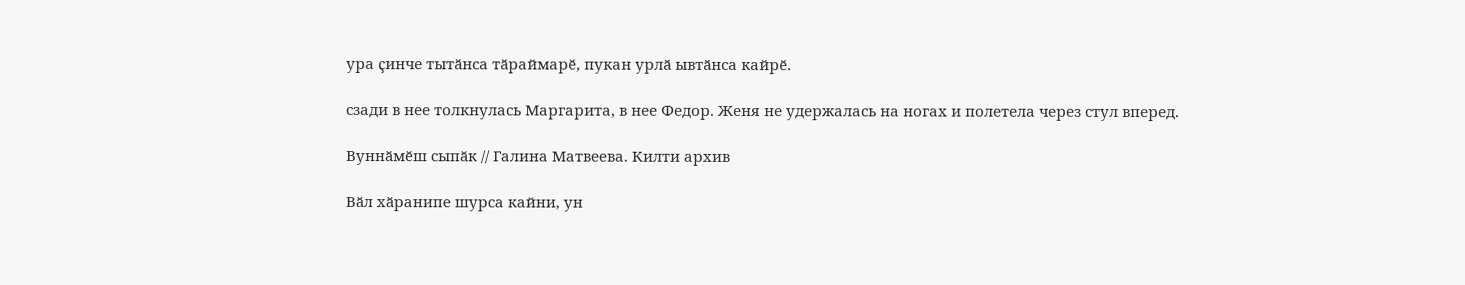ура ҫинче тытӑнса тӑраймарӗ, пукан урлӑ ывтӑнса кайрӗ.

сзади в нее толкнулась Маргарита, в нее Федор. Женя не удержалась на ногах и полетела через стул вперед.

Вуннӑмӗш сыпӑк // Галина Матвеева. Килти архив

Вӑл хӑранипе шурса кайни, ун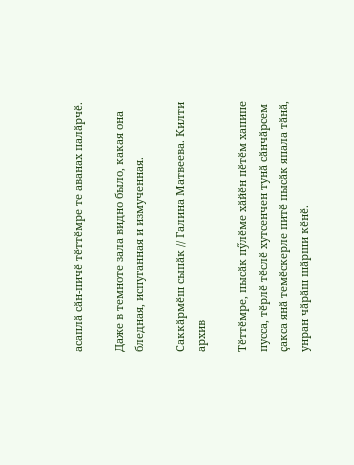асаплӑ сӑн-пичӗ тӗттӗмре те аванах палӑрчӗ.

Даже в темноте зала видно было, какая она бледная, испуганная и измученная.

Саккӑрмӗш сыпӑк // Галина Матвеева. Килти архив

Тӗттӗмре, пысӑк пӳлӗме хӑйӗн пӗтӗм хапипе пусса, тӗрлӗ тӗслӗ хутсенчен тунӑ сӑнчӑрсем ҫакса янӑ темӗскерле питӗ пысӑк япала тӑнӑ, унран чӑрӑш шӑрши кӗнӗ.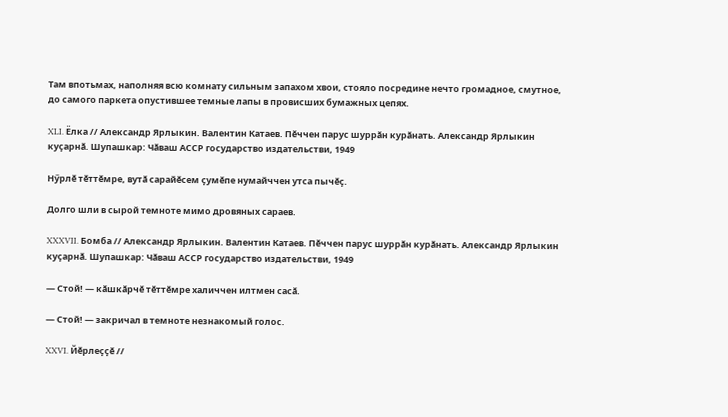Там впотьмах, наполняя всю комнату сильным запахом хвои, стояло посредине нечто громадное, смутное, до самого паркета опустившее темные лапы в провисших бумажных цепях.

XLI. Ёлка // Александр Ярлыкин. Валентин Катаев. Пӗччен парус шуррӑн курӑнать. Александр Ярлыкин куҫарнӑ. Шупашкар: Чӑваш АССР государство издательстви, 1949

Нӳрлӗ тӗттӗмре, вутӑ сарайӗсем ҫумӗпе нумайччен утса пычӗҫ.

Долго шли в сырой темноте мимо дровяных сараев.

XXXVII. Бомба // Александр Ярлыкин. Валентин Катаев. Пӗччен парус шуррӑн курӑнать. Александр Ярлыкин куҫарнӑ. Шупашкар: Чӑваш АССР государство издательстви, 1949

— Стой! — кӑшкӑрчӗ тӗттӗмре халиччен илтмен сасӑ.

— Стой! — закричал в темноте незнакомый голос.

XXVI. Йӗрлеҫҫӗ //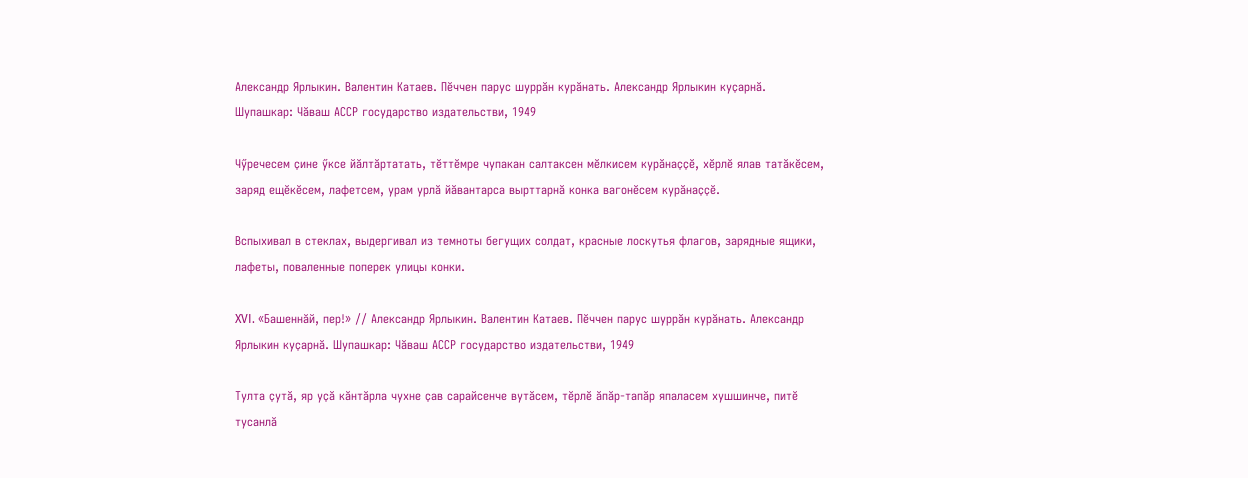Александр Ярлыкин. Валентин Катаев. Пӗччен парус шуррӑн курӑнать. Александр Ярлыкин куҫарнӑ. Шупашкар: Чӑваш АССР государство издательстви, 1949

Чӳречесем ҫине ӳксе йӑлтӑртатать, тӗттӗмре чупакан салтаксен мӗлкисем курӑнаҫҫӗ, хӗрлӗ ялав татӑкӗсем, заряд ещӗкӗсем, лафетсем, урам урлӑ йӑвантарса вырттарнӑ конка вагонӗсем курӑнаҫҫӗ.

Вспыхивал в стеклах, выдергивал из темноты бегущих солдат, красные лоскутья флагов, зарядные ящики, лафеты, поваленные поперек улицы конки.

XVI. «Башеннӑй, пер!» // Александр Ярлыкин. Валентин Катаев. Пӗччен парус шуррӑн курӑнать. Александр Ярлыкин куҫарнӑ. Шупашкар: Чӑваш АССР государство издательстви, 1949

Тулта ҫутӑ, яр уҫӑ кӑнтӑрла чухне ҫав сарайсенче вутӑсем, тӗрлӗ ӑпӑр-тапӑр япаласем хушшинче, питӗ тусанлӑ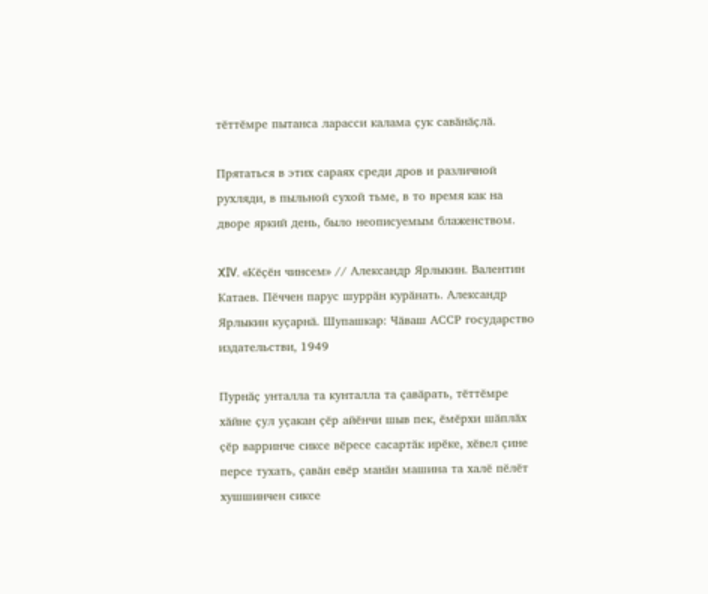тӗттӗмре пытанса ларасси калама ҫук савӑнӑҫлӑ.

Прятаться в этих сараях среди дров и различной рухляди, в пыльной сухой тьме, в то время как на дворе яркий день, было неописуемым блаженством.

XIV. «Кӗҫӗн чинсем» // Александр Ярлыкин. Валентин Катаев. Пӗччен парус шуррӑн курӑнать. Александр Ярлыкин куҫарнӑ. Шупашкар: Чӑваш АССР государство издательстви, 1949

Пурнӑҫ унталла та кунталла та ҫавӑрать, тӗттӗмре хӑйне ҫул уҫакан ҫӗр айӗнчи шыв пек, ӗмӗрхи шӑплӑх ҫӗр варринче сиксе вӗресе сасартӑк ирӗке, хӗвел ҫине персе тухать, ҫавӑн евӗр манӑн машина та халӗ пӗлӗт хушшинчен сиксе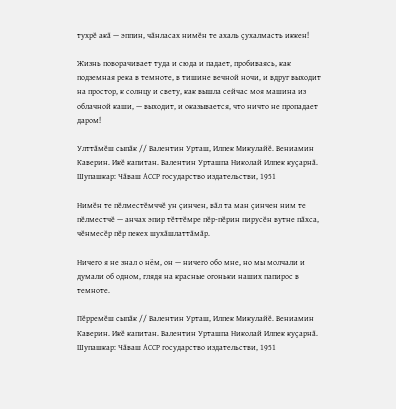тухрӗ акӑ — эппин, чӑнласах нимӗн те ахаль ҫухалмасть иккен!

Жизнь поворачивает туда и сюда и падает, пробиваясь, как подземная река в темноте, в тишине вечной ночи, и вдруг выходит на простор, к солнцу и свету, как вышла сейчас моя машина из облачной каши, — выходит, и оказывается, что ничто не пропадает даром!

Улттӑмӗш сыпӑк // Валентин Урташ, Илпек Микулайӗ. Вениамин Каверин. Икӗ капитан. Валентин Урташпа Николай Илпек куҫарнӑ. Шупашкар: Чӑваш АССР государство издательстви, 1951

Нимӗн те пӗлместӗмччӗ ун ҫинчен, вӑл та ман ҫинчен ним те пӗлместчӗ — анчах эпир тӗттӗмре пӗр-пӗрин пирусӗн вутне пӑхса, чӗнмесӗр пӗр пекех шухӑшлаттӑмӑр.

Ничего я не знал о нём, он — ничего обо мне, но мы молчали и думали об одном, глядя на красные огоньки наших папирос в темноте.

Пӗрремӗш сыпӑк // Валентин Урташ, Илпек Микулайӗ. Вениамин Каверин. Икӗ капитан. Валентин Урташпа Николай Илпек куҫарнӑ. Шупашкар: Чӑваш АССР государство издательстви, 1951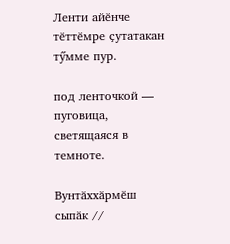Ленти айӗнче тӗттӗмре ҫутатакан тӳмме пур.

под ленточкой — пуговица, светящаяся в темноте.

Вунтӑххӑрмӗш сыпӑк //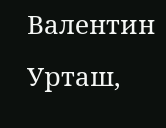Валентин Урташ,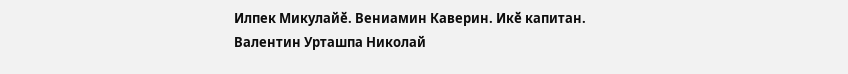Илпек Микулайӗ. Вениамин Каверин. Икӗ капитан. Валентин Урташпа Николай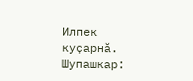Илпек куҫарнӑ. Шупашкар: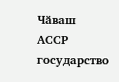Чӑваш АССР государство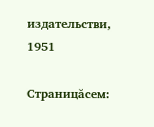издательстви, 1951

Страницăсем: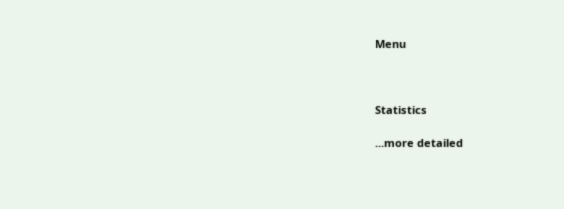Menu



Statistics

...more detailed